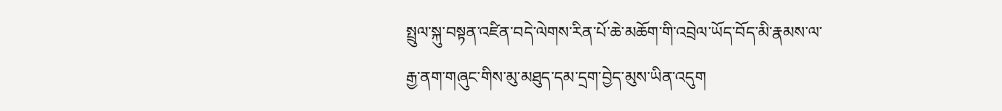སྤྲུལ་སྐུ་བསྟན་འཛིན་བདེ་ལེགས་རིན་པོ་ཆེ་མཆོག་གི་འབྲེལ་ཡོད་བོད་མི་རྣམས་ལ་རྒྱ་ནག་གཞུང་གིས་མུ་མཐུད་དམ་དྲག་བྱེད་མུས་ཡིན་འདུག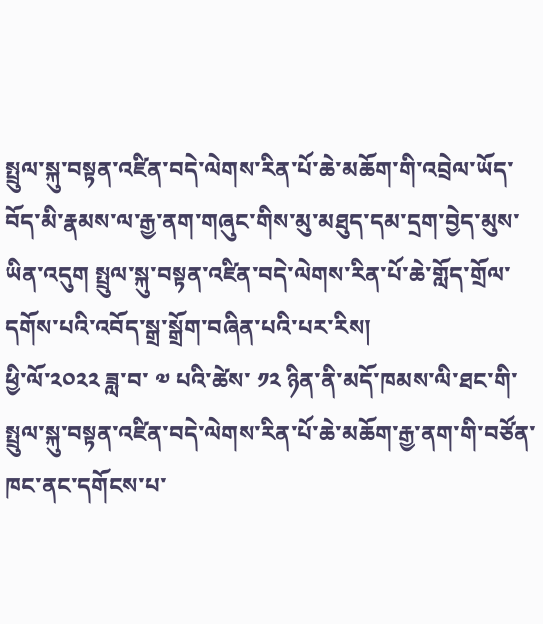སྤྲུལ་སྐུ་བསྟན་འཛིན་བདེ་ལེགས་རིན་པོ་ཆེ་མཆོག་གི་འབྲེལ་ཡོད་བོད་མི་རྣམས་ལ་རྒྱ་ནག་གཞུང་གིས་མུ་མཐུད་དམ་དྲག་བྱེད་མུས་ཡིན་འདུག སྤྲུལ་སྐུ་བསྟན་འཛིན་བདེ་ལེགས་རིན་པོ་ཆེ་གློད་གྲོལ་དགོས་པའི་འབོད་སྒྲ་སྒྲོག་བཞིན་པའི་པར་རིས།
ཕྱི་ལོ་༢༠༢༢ ཟླ་བ་ ༧ པའི་ཚེས་ ༡༢ ཉིན་ནི་མདོ་ཁམས་ལི་ཐང་གི་སྤྲུལ་སྐུ་བསྟན་འཛིན་བདེ་ལེགས་རིན་པོ་ཆེ་མཆོག་རྒྱ་ནག་གི་བཙོན་ཁང་ནང་དགོངས་པ་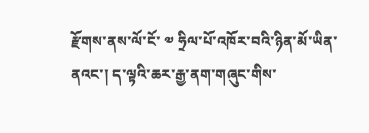རྫོགས་ནས་ལོ་ངོ་ ༧ ཧྲིལ་པོ་འཁོར་བའི་ཉིན་མོ་ཡིན་ནའང་། ད་ལྟའི་ཆར་རྒྱ་ནག་གཞུང་གིས་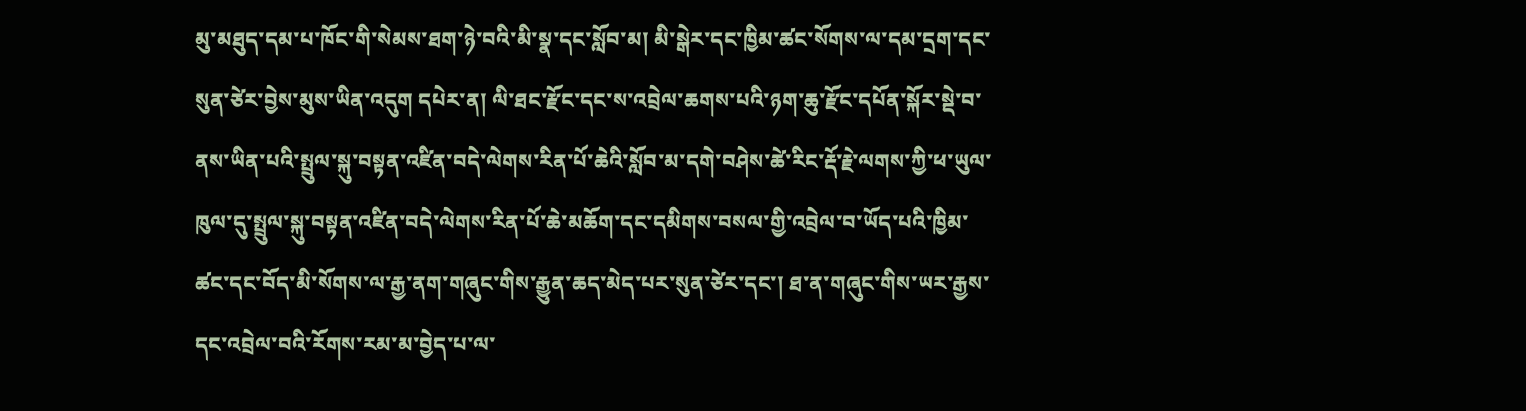མུ་མཐུད་དམ་པ་ཁོང་གི་སེམས་ཐག་ཉེ་བའི་མི་སྣ་དང་སློབ་མ། མི་སྒེར་དང་ཁྱིམ་ཚང་སོགས་ལ་དམ་དྲག་དང་སུན་ཙེར་བྱེས་མུས་ཡིན་འདུག དཔེར་ན། ལི་ཐང་རྫོང་དང་ས་འབྲེལ་ཆགས་པའི་ཉག་ཆུ་རྫོང་དཔོན་སྐོར་སྡེ་བ་ནས་ཡིན་པའི་སྤྲུལ་སྐུ་བསྟན་འཛིན་བདེ་ལེགས་རིན་པོ་ཆེའི་སློབ་མ་དགེ་བཤེས་ཚེ་རིང་རྡོ་རྗེ་ལགས་ཀྱི་ཕ་ཡུལ་ཁུལ་དུ་སྤྲུལ་སྐུ་བསྟན་འཛིན་བདེ་ལེགས་རིན་པོ་ཆེ་མཆོག་དང་དམིགས་བསལ་གྱི་འབྲེལ་བ་ཡོད་པའི་ཁྱིམ་ཚང་དང་བོད་མི་སོགས་ལ་རྒྱ་ནག་གཞུང་གིས་རྒྱུན་ཆད་མེད་པར་སུན་ཙེར་དང་། ཐ་ན་གཞུང་གིས་ཡར་རྒྱས་དང་འབྲེལ་བའི་རོགས་རམ་མ་བྱེད་པ་ལ་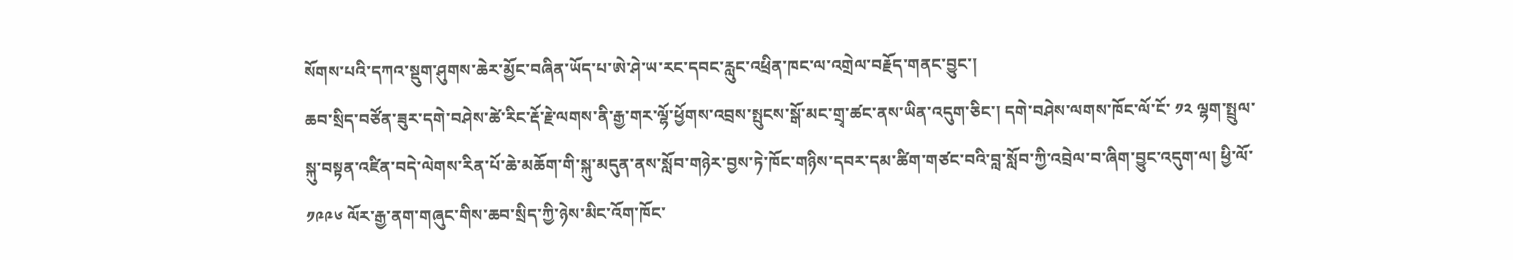སོགས་པའི་དཀའ་སྡུག་ཤུགས་ཆེར་མྱོང་བཞིན་ཡོད་པ་ཨེ་ཤེ་ཡ་རང་དབང་རླུང་འཕྲིན་ཁང་ལ་འགྲེལ་བརྗོད་གནང་བྱུང་།
ཆབ་སྲིད་བཙོན་ཟུར་དགེ་བཤེས་ཚེ་རིང་རྡོ་རྗེ་ལགས་ནི་རྒྱ་གར་ལྷོ་ཕྱོགས་འབྲས་སྤུངས་སྒོ་མང་གྲྭ་ཚང་ནས་ཡིན་འདུག་ཅིང་། དགེ་བཤེས་ལགས་ཁོང་ལོ་ངོ་ ༡༢ ལྷག་སྤྲུལ་སྐུ་བསྟན་འཛིན་བདེ་ལེགས་རིན་པོ་ཆེ་མཆོག་གི་སྐུ་མདུན་ནས་སློབ་གཉེར་བྱས་ཏེ་ཁོང་གཉིས་དབར་དམ་ཚིག་གཙང་བའི་བླ་སློབ་ཀྱི་འབྲེལ་བ་ཞིག་བྱུང་འདུག་ལ། ཕྱི་ལོ་ ༡༩༩༦ ལོར་རྒྱ་ནག་གཞུང་གིས་ཆབ་སྲིད་ཀྱི་ཉེས་མིང་འོག་ཁོང་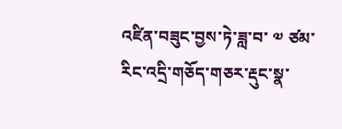འཛིན་བཟུང་བྱས་ཏེ་ཟླ་བ་ ༧ ཙམ་རིང་འདྲི་གཅོད་གཅར་རྡུང་སྣ་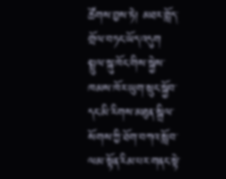ཚོགས་བྱས་ཏེ། མཐར་གློད་གྲོལ་བཏང་ཡོད་འདུག
སྤྲུལ་སྐུ་ཁོང་གིས་སྐྱེས་ཁམས་ཁོར་ཡུག་སྲུང་སྐྱོབ་དང་མི་རིགས་མཐུན་སྒྲིལ་སོགས་ཀྱི་ཐོག་བཀའ་སློབ་ལམ་སྟོན་རིམ་པར་གནང་སྟེ་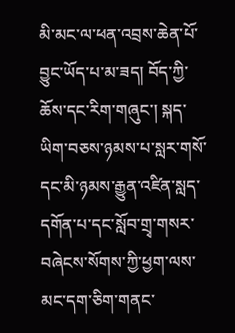མི་མང་ལ་ཕན་འབྲས་ཆེན་པོ་བྱུང་ཡོད་པ་མ་ཟད། བོད་ཀྱི་ཆོས་དང་རིག་གཞུང་། སྐད་ཡིག་བཅས་ཉམས་པ་སླར་གསོ་དང་མི་ཉམས་རྒྱུན་འཛིན་སླད་དགོན་པ་དང་སློབ་གྲྭ་གསར་བཞེངས་སོགས་ཀྱི་ཕྱག་ལས་མང་དག་ཅིག་གནང་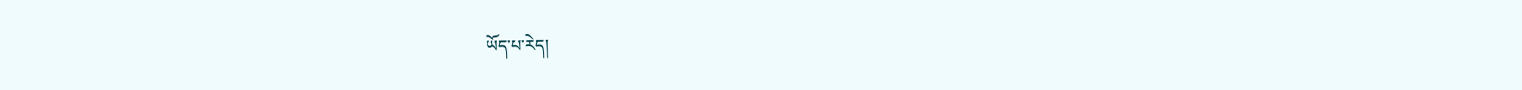ཡོད་པ་རེད།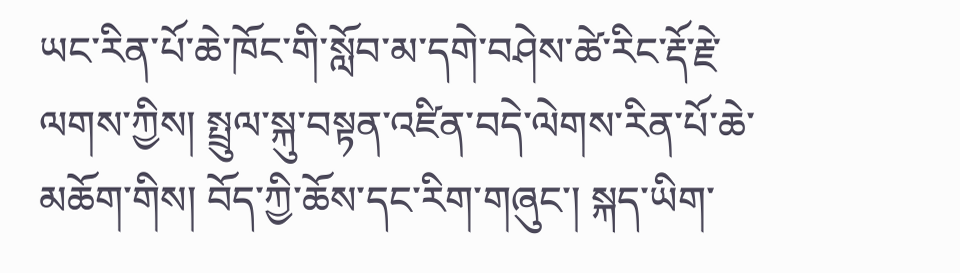ཡང་རིན་པོ་ཆེ་ཁོང་གི་སློབ་མ་དགེ་བཤེས་ཚེ་རིང་རྡོ་རྗེ་ལགས་ཀྱིས། སྤྲུལ་སྐུ་བསྟན་འཛིན་བདེ་ལེགས་རིན་པོ་ཆེ་མཆོག་གིས། བོད་ཀྱི་ཆོས་དང་རིག་གཞུང་། སྐད་ཡིག་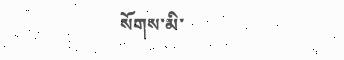སོགས་མི་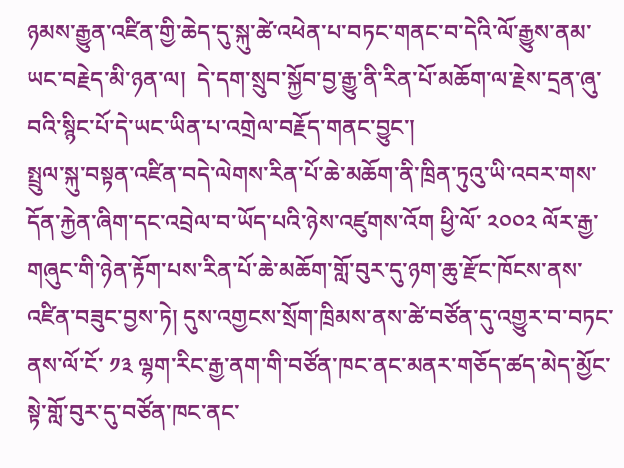ཉམས་རྒྱུན་འཛིན་གྱི་ཆེད་དུ་སྐུ་ཚེ་འཕེན་པ་བཏང་གནང་བ་དེའི་ལོ་རྒྱུས་ནམ་ཡང་བརྗེད་མི་ཉན་ལ།  དེ་དག་སྲུབ་སྐྱོབ་བྱ་རྒྱུ་ནི་རིན་པོ་མཆོག་ལ་རྗེས་དྲན་ཞུ་བའི་སྙིང་པོ་དེ་ཡང་ཡིན་པ་འགྲེལ་བརྗོད་གནང་བྱུང་།
སྤྲུལ་སྐུ་བསྟན་འཛིན་བདེ་ལེགས་རིན་པོ་ཆེ་མཆོག་ནི་ཁྲིན་ཏུའུ་ཡི་འབར་གས་དོན་རྐྱེན་ཞིག་དང་འབྲེལ་བ་ཡོད་པའི་ཉེས་འཛུགས་འོག ཕྱི་ལོ་ ༢༠༠༢ ལོར་རྒྱ་གཞུང་གི་ཉེན་རྟོག་པས་རིན་པོ་ཆེ་མཆོག་གློ་བུར་དུ་ཉག་ཆུ་རྫོང་ཁོངས་ནས་འཛིན་བཟུང་བྱས་ཏེ། དུས་འགྱངས་སྲོག་ཁྲིམས་ནས་ཚེ་བཙོན་དུ་འགྱུར་བ་བཏང་ནས་ལོ་ངོ་ ༡༣ ལྷག་རིང་རྒྱ་ནག་གི་བཙོན་ཁང་ནང་མནར་གཅོད་ཚད་མེད་མྱོང་སྟེ་གློ་བུར་དུ་བཙོན་ཁང་ནང་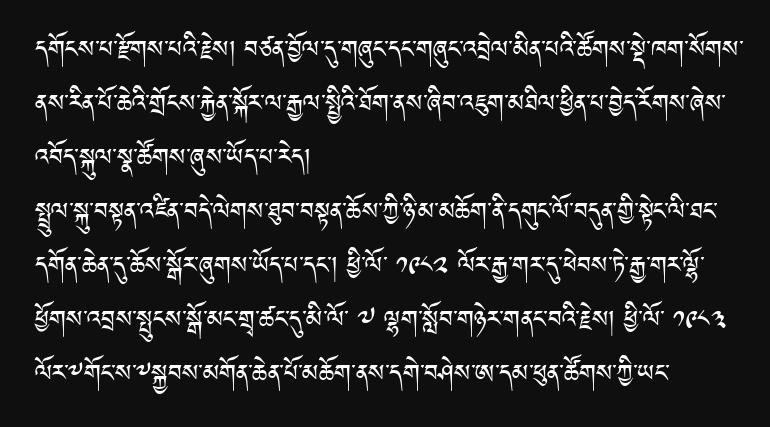དགོངས་པ་རྫོགས་པའི་རྗེས། བཙན་བྱོལ་དུ་གཞུང་དང་གཞུང་འབྲེལ་མིན་པའི་ཚོགས་སྡེ་ཁག་སོགས་ནས་རིན་པོ་ཆེའི་གྲོངས་རྐྱེན་སྐོར་ལ་རྒྱལ་སྤྱིའི་ཐོག་ནས་ཞིབ་འཇུག་མཐིལ་ཕྱིན་པ་བྱེད་རོགས་ཞེས་འབོད་སྐུལ་སྣ་ཚོགས་ཞུས་ཡོད་པ་རེད།
སྤྲུལ་སྐུ་བསྟན་འཛིན་བདེ་ལེགས་ཐུབ་བསྟན་ཆོས་ཀྱི་ཉི་མ་མཆོག་ནི་དགུང་ལོ་བདུན་གྱི་སྟེང་ལི་ཐང་དགོན་ཆེན་དུ་ཆོས་སྒོར་ཞུགས་ཡོད་པ་དང་། ཕྱི་ལོ་ ༡༩༨༢ ལོར་རྒྱ་གར་དུ་ཕེབས་ཏེ་རྒྱ་གར་ལྷོ་ཕྱོགས་འབྲས་སྤུངས་སྒོ་མང་གྲྭ་ཚང་དུ་མི་ལོ་ ༧ ལྷག་སློབ་གཉེར་གནང་བའི་རྗེས། ཕྱི་ལོ་ ༡༩༨༣ ལོར་༸གོང་ས་༸སྐྱབས་མགོན་ཆེན་པོ་མཆོག་ནས་དགེ་བཤེས་ཨ་དམ་ཕུན་ཚོགས་ཀྱི་ཡང་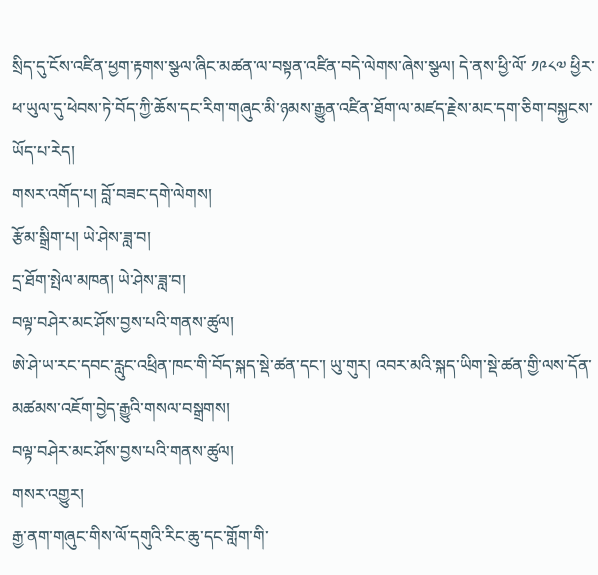སྲིད་དུ་ངོས་འཛིན་ཕྱག་རྟགས་སྩལ་ཞིང་མཚན་ལ་བསྟན་འཛིན་བདེ་ལེགས་ཞེས་སྩལ། དེ་ནས་ཕྱི་ལོ་ ༡༩༨༧ ཕྱིར་ཕ་ཡུལ་དུ་ཕེབས་ཏེ་བོད་ཀྱི་ཆོས་དང་རིག་གཞུང་མི་ཉམས་རྒྱུན་འཛིན་ཐོག་ལ་མཛད་རྗེས་མང་དག་ཅིག་བསྐྱངས་ཡོད་པ་རེད།
གསར་འགོད་པ། བློ་བཟང་དགེ་ལེགས།
རྩོམ་སྒྲིག་པ། ཡེ་ཤེས་ཟླ་བ།
དྲ་ཐོག་སྤེལ་མཁན། ཡེ་ཤེས་ཟླ་བ།
བལྟ་བཤེར་མང་ཤོས་བྱས་པའི་གནས་ཚུལ།
ཨེ་ཤེ་ཡ་རང་དབང་རླུང་འཕྲིན་ཁང་གི་བོད་སྐད་སྡེ་ཚན་དང་། ཡུ་གུར། འབར་མའི་སྐད་ཡིག་སྡེ་ཚན་གྱི་ལས་དོན་མཚམས་འཇོག་བྱེད་རྒྱུའི་གསལ་བསྒྲགས།
བལྟ་བཤེར་མང་ཤོས་བྱས་པའི་གནས་ཚུལ།
གསར་འགྱུར།
རྒྱ་ནག་གཞུང་གིས་ལོ་དགུའི་རིང་ཆུ་དང་གློག་གི་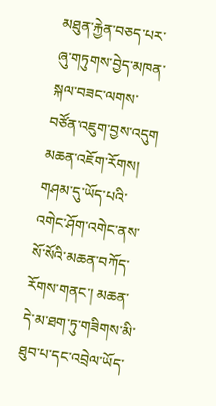མཐུན་རྐྱེན་བཅད་པར་ཞུ་གཏུགས་བྱེད་མཁན་སྐལ་བཟང་ལགས་བཙོན་འཇུག་བྱས་འདུག
མཆན་འཇོག་རོགས།
གཤམ་དུ་ཡོད་པའི་འགེང་ཤོག་འགེང་ནས་སོ་སོའི་མཆན་བཀོད་རོགས་གནང་། མཆན་དེ་མ་ཐག་ཏུ་གཟིགས་མི་ཐུབ་པ་དང་འབྲེལ་ཡོད་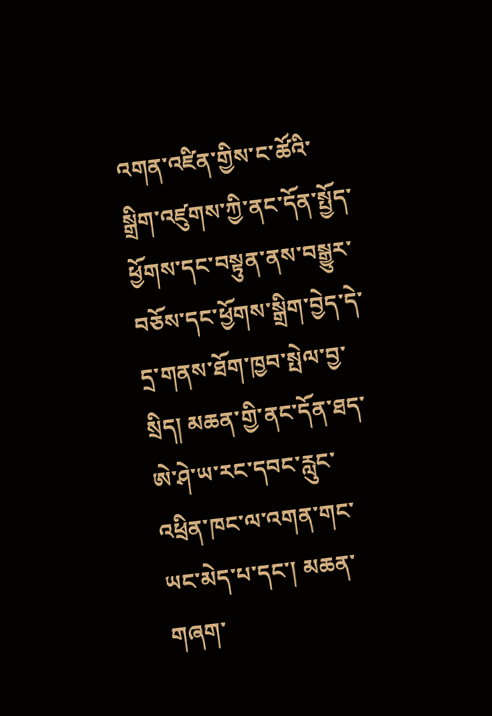འགན་འཛིན་གྱིས་ང་ཚོའི་སྒྲིག་འཛུགས་ཀྱི་ནང་དོན་སྤྱོད་ཕྱོགས་དང་བསྟུན་ནས་བསྒྱུར་བཅོས་དང་ཕྱོགས་སྒྲིག་བྱེད་དེ་དྲ་གནས་ཐོག་ཁྱབ་སྤེལ་བྱ་སྲིད། མཆན་གྱི་ནང་དོན་ཐད་ཨེ་ཤེ་ཡ་རང་དབང་རླུང་འཕྲིན་ཁང་ལ་འགན་གང་ཡང་མེད་པ་དང་། མཆན་གཞག་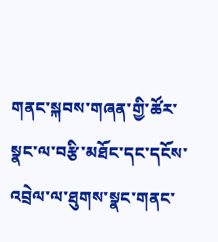གནང་སྐབས་གཞན་གྱི་ཚོར་སྣང་ལ་བརྩི་མཐོང་དང་དངོས་འབྲེལ་ལ་ཐུགས་སྣང་གནང་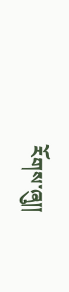རོགས་ཞུ༎